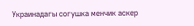Украинадагы согушка менчик аскер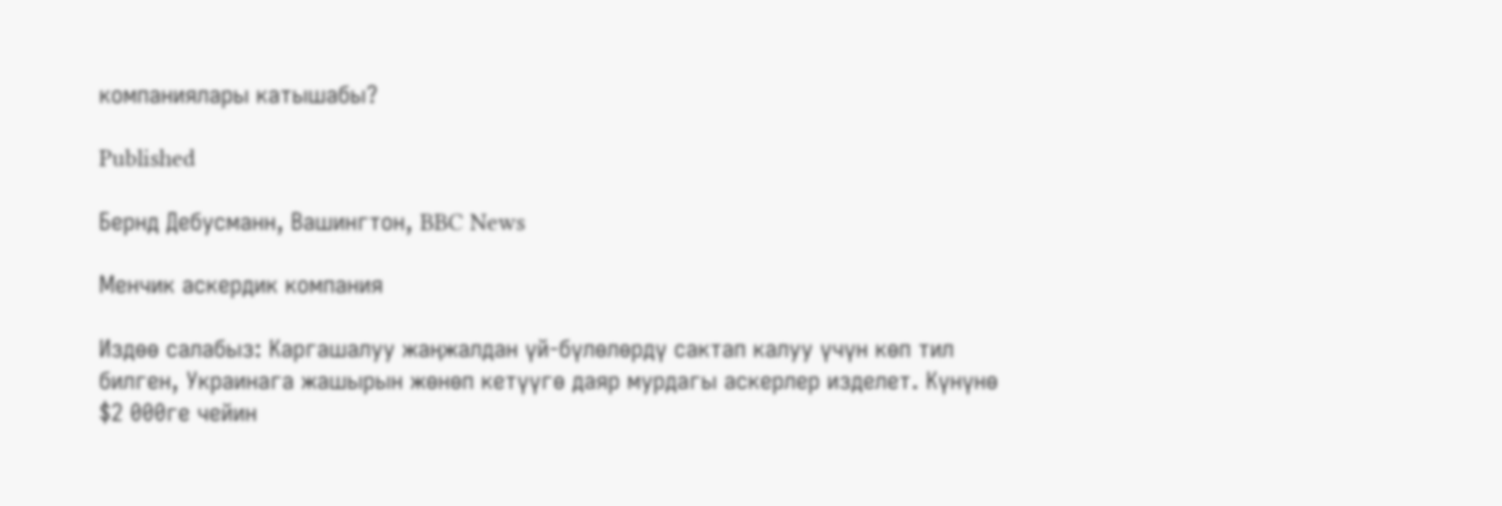компаниялары катышабы?

Published

Бернд Дебусманн, Вашингтон, BBC News

Менчик аскердик компания

Издөө салабыз: Каргашалуу жаңжалдан үй-бүлөлөрдү сактап калуу үчүн көп тил билген, Украинага жашырын жөнөп кетүүгө даяр мурдагы аскерлер изделет. Күнүнө $2 000ге чейин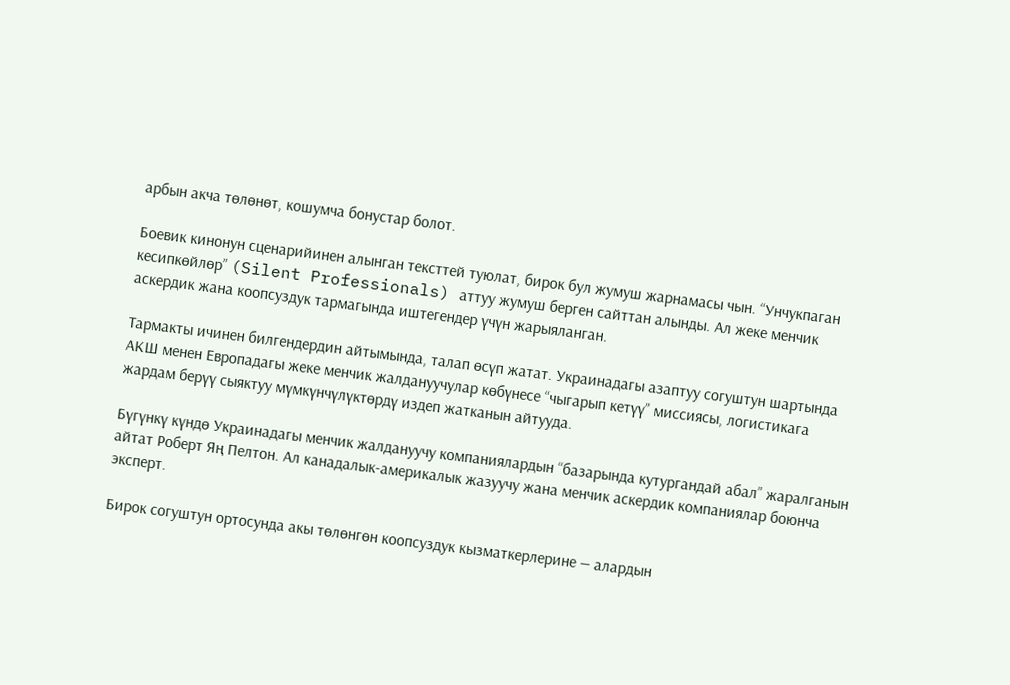арбын акча төлөнөт, кошумча бонустар болот.

Боевик кинонун сценарийинен алынган тексттей туюлат, бирок бул жумуш жарнамасы чын. “Унчукпаган кесипкөйлөр” (Silent Professionals) аттуу жумуш берген сайттан алынды. Ал жеке менчик аскердик жана коопсуздук тармагында иштегендер үчүн жарыяланган.

Тармакты ичинен билгендердин айтымында, талап өсүп жатат. Украинадагы азаптуу согуштун шартында АКШ менен Европадагы жеке менчик жалдануучулар көбүнесе “чыгарып кетүү” миссиясы, логистикага жардам берүү сыяктуу мүмкүнчүлүктөрдү издеп жатканын айтууда.

Бүгүнкү күндө Украинадагы менчик жалдануучу компаниялардын “базарында кутургандай абал” жаралганын айтат Роберт Яң Пелтон. Ал канадалык-америкалык жазуучу жана менчик аскердик компаниялар боюнча эксперт.

Бирок согуштун ортосунда акы төлөнгөн коопсуздук кызматкерлерине — алардын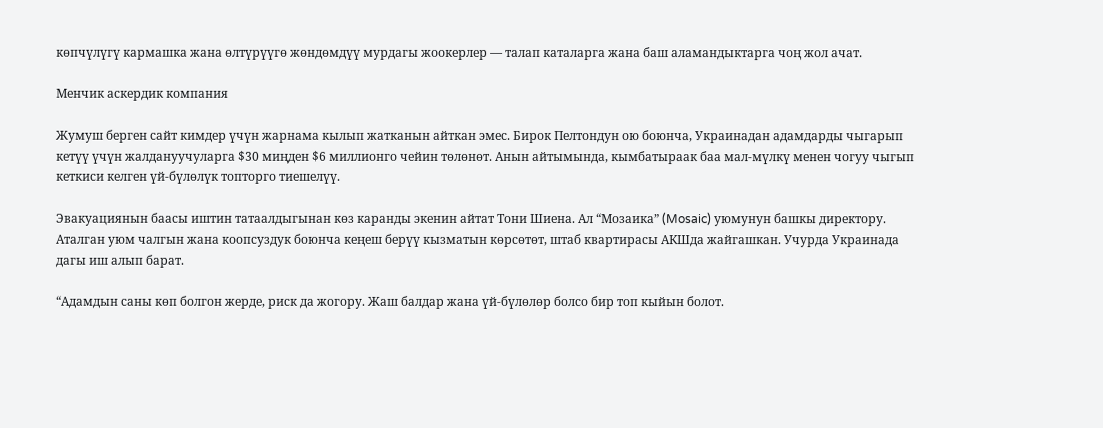көпчүлүгү кармашка жана өлтүрүүгө жөндөмдүү мурдагы жоокерлер — талап каталарга жана баш аламандыктарга чоң жол ачат.

Менчик аскердик компания

Жумуш берген сайт кимдер үчүн жарнама кылып жатканын айткан эмес. Бирок Пелтондун ою боюнча, Украинадан адамдарды чыгарып кетүү үчүн жалдануучуларга $30 миңден $6 миллионго чейин төлөнөт. Анын айтымында, кымбатыраак баа мал-мүлкү менен чогуу чыгып кеткиси келген үй-бүлөлүк топторго тиешелүү.

Эвакуациянын баасы иштин татаалдыгынан көз каранды экенин айтат Тони Шиена. Ал “Мозаика” (Mosaic) уюмунун башкы директору. Аталган уюм чалгын жана коопсуздук боюнча кеңеш берүү кызматын көрсөтөт, штаб квартирасы АКШда жайгашкан. Учурда Украинада дагы иш алып барат.

“Адамдын саны көп болгон жерде, риск да жогору. Жаш балдар жана үй-бүлөлөр болсо бир топ кыйын болот.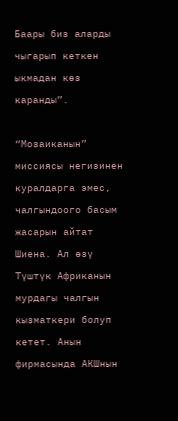Баары биз аларды чыгарып кеткен ыкмадан көз каранды”.

“Мозаиканын” миссиясы негизинен куралдарга эмес, чалгындоого басым жасарын айтат Шиена. Ал өзү Түштүк Африканын мурдагы чалгын кызматкери болуп кетет. Анын фирмасында АКШнын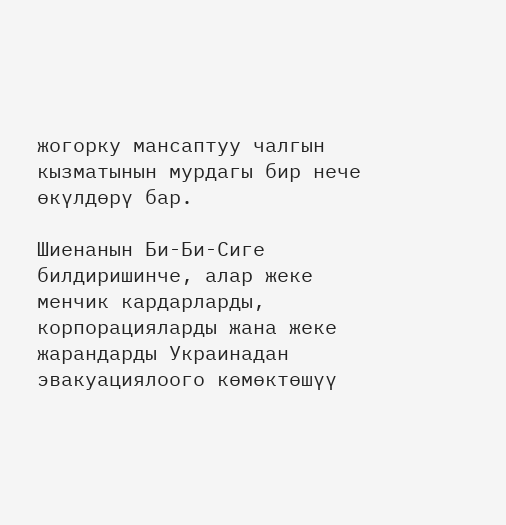жогорку мансаптуу чалгын кызматынын мурдагы бир нече өкүлдөрү бар.

Шиенанын Би-Би-Сиге билдиришинче, алар жеке менчик кардарларды, корпорацияларды жана жеке жарандарды Украинадан эвакуациялоого көмөктөшүү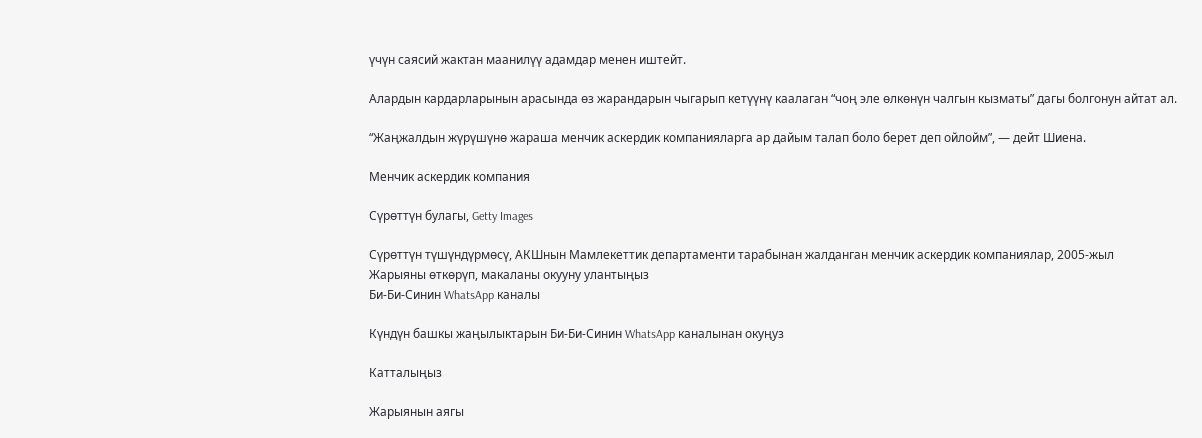үчүн саясий жактан маанилүү адамдар менен иштейт.

Алардын кардарларынын арасында өз жарандарын чыгарып кетүүнү каалаган “чоң эле өлкөнүн чалгын кызматы” дагы болгонун айтат ал.

“Жаңжалдын жүрүшүнө жараша менчик аскердик компанияларга ар дайым талап боло берет деп ойлойм”, — дейт Шиена.

Менчик аскердик компания

Сүрөттүн булагы, Getty Images

Сүрөттүн түшүндүрмөсү, АКШнын Мамлекеттик департаменти тарабынан жалданган менчик аскердик компаниялар, 2005-жыл
Жарыяны өткөрүп, макаланы окууну улантыңыз
Би-Би-Синин WhatsApp каналы

Күндүн башкы жаңылыктарын Би-Би-Синин WhatsApp каналынан окуңуз

Катталыңыз

Жарыянын аягы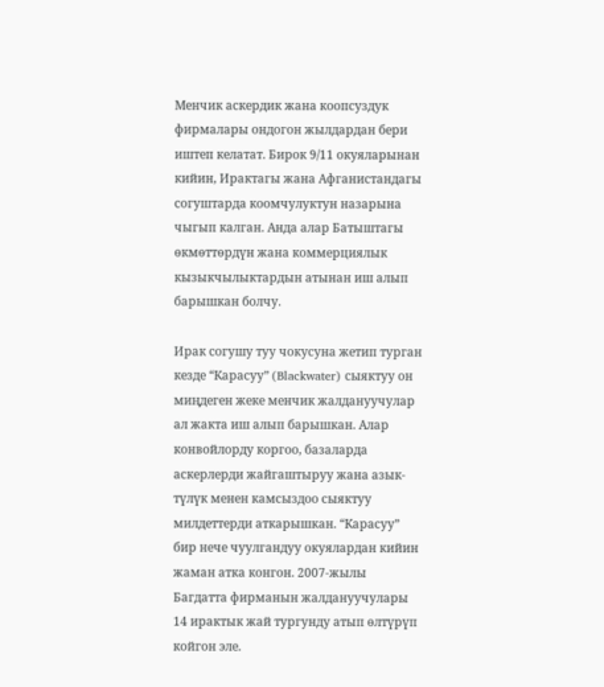Менчик аскердик жана коопсуздук фирмалары ондогон жылдардан бери иштеп келатат. Бирок 9/11 окуяларынан кийин, Ирактагы жана Афганистандагы согуштарда коомчулуктун назарына чыгып калган. Анда алар Батыштагы өкмөттөрдүн жана коммерциялык кызыкчылыктардын атынан иш алып барышкан болчу.

Ирак согушу туу чокусуна жетип турган кезде “Карасуу” (Blackwater) сыяктуу он миңдеген жеке менчик жалдануучулар ал жакта иш алып барышкан. Алар конвойлорду коргоо, базаларда аскерлерди жайгаштыруу жана азык-түлүк менен камсыздоо сыяктуу милдеттерди аткарышкан. “Карасуу” бир нече чуулгандуу окуялардан кийин жаман атка конгон. 2007-жылы Багдатта фирманын жалдануучулары 14 ирактык жай тургунду атып өлтүрүп койгон эле.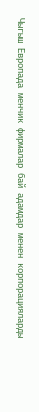Чыгыш Европада менчик фирмалар бай адамдар менен корпорацияларды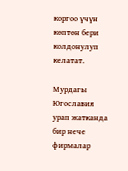коргоо үчүн көптөн бери колдонулуп келатат.

Мурдагы Югославия урап жатканда бир нече фирмалар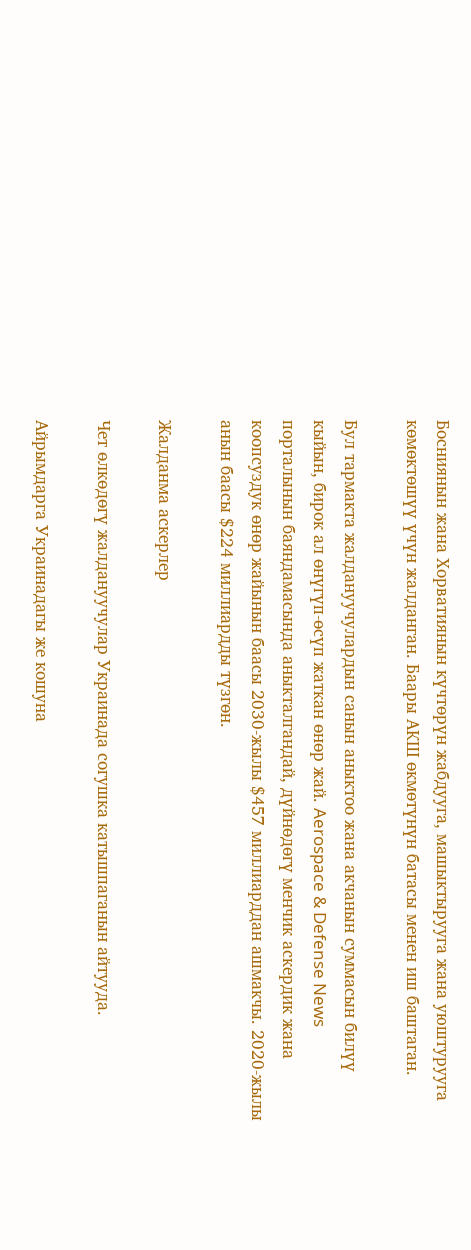Босниянын жана Хорватиянын күчтөрүн жабдууга, машыктырууга жана уюштурууга көмөктөшүү үчүн жалданган. Баары АКШ өкмөтүнүн батасы менен иш баштаган.

Бул тармакта жалдануучулардын санын аныктоо жана акчанын суммасын билүү кыйын, бирок ал өнүгүп-өсүп жаткан өнөр жай. Aerospace & Defense News порталынын баяндамасында аныкталгандай, дүйнөдөгү менчик аскердик жана коопсуздук өнөр жайынын баасы 2030-жылы $457 миллиарддан ашмакчы. 2020-жылы анын баасы $224 миллиардды түзгөн.

Жалданма аскерлер

Чет өлкөдөгү жалдануучулар Украинада согушка катышпаганын айтууда.

Айрымдарга Украинадагы же кошуна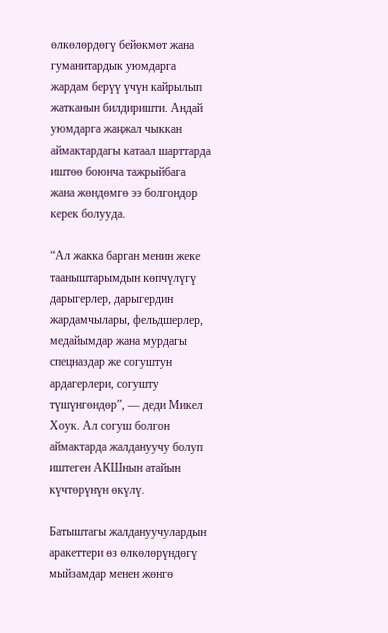өлкөлөрдөгү бейөкмөт жана гуманитардык уюмдарга жардам берүү үчүн кайрылып жатканын билдиришти. Андай уюмдарга жаңжал чыккан аймактардагы катаал шарттарда иштөө боюнча тажрыйбага жана жөндөмгө ээ болгондор керек болууда.

“Ал жакка барган менин жеке тааныштарымдын көпчүлүгү дарыгерлер, дарыгердин жардамчылары, фельдшерлер, медайымдар жана мурдагы спецназдар же согуштун ардагерлери, согушту түшүнгөндөр”, — деди Микел Хоук. Ал согуш болгон аймактарда жалдануучу болуп иштеген АКШнын атайын күчтөрүнүн өкүлү.

Батыштагы жалдануучулардын аракеттери өз өлкөлөрүндөгү мыйзамдар менен жөнгө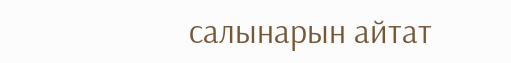салынарын айтат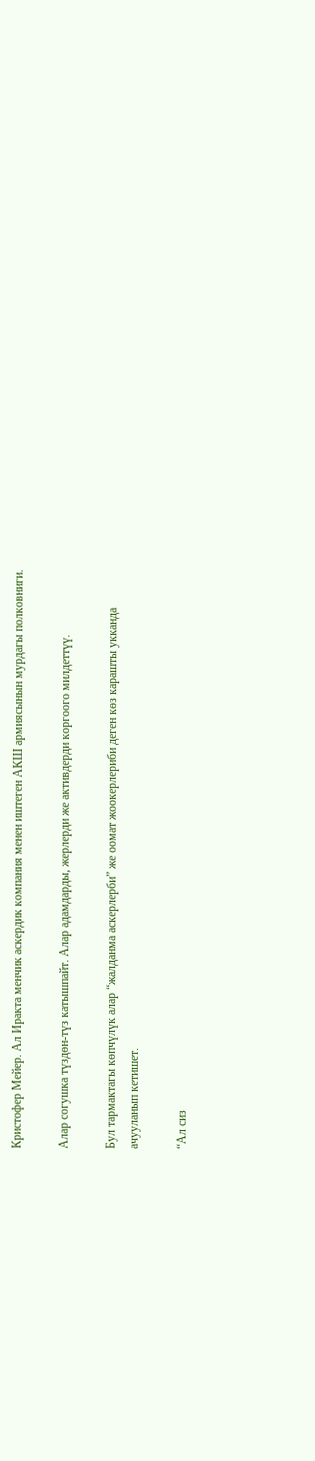Кристофер Мейер. Ал Иракта менчик аскердик компания менен иштеген АКШ армиясынын мурдагы полковниги.

Алар согушка түздөн-түз катышпайт. Алар адамдарды, жерлерди же активдерди коргоого милдеттүү.

Бул тармактагы көпчүлүк алар “жалданма аскерлерби” же оомат жоокерлериби деген көз карашты укканда ачууланып кетишет.

“Ал сиз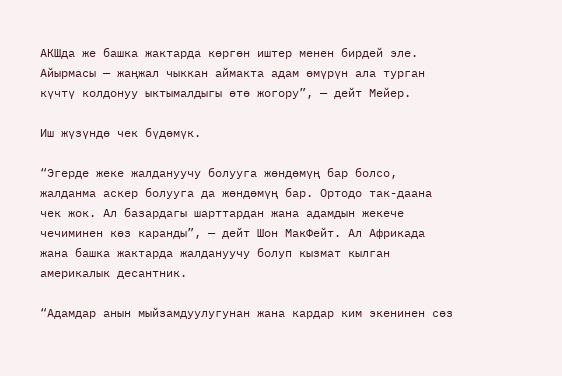АКШда же башка жактарда көргөн иштер менен бирдей эле. Айырмасы — жаңжал чыккан аймакта адам өмүрүн ала турган күчтү колдонуу ыктымалдыгы өтө жогору”, — дейт Мейер.

Иш жүзүндө чек бүдөмүк.

“Эгерде жеке жалдануучу болууга жөндөмүң бар болсо, жалданма аскер болууга да жөндөмүң бар. Ортодо так-даана чек жок. Ал базардагы шарттардан жана адамдын жекече чечиминен көз каранды”, — дейт Шон МакФейт. Ал Африкада жана башка жактарда жалдануучу болуп кызмат кылган америкалык десантник.

“Адамдар анын мыйзамдуулугунан жана кардар ким экенинен сөз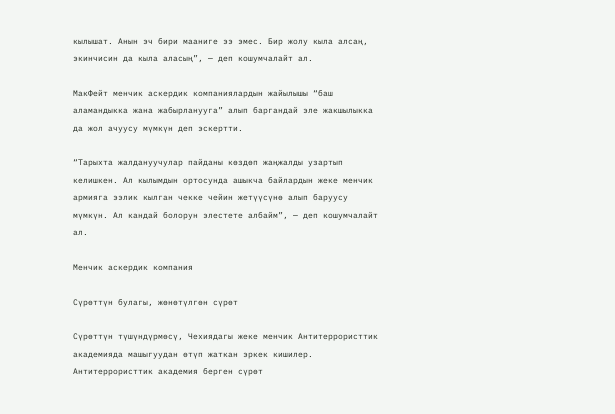кылышат. Анын эч бири мааниге ээ эмес. Бир жолу кыла алсаң, экинчисин да кыла аласың”, — деп кошумчалайт ал.

МакФейт менчик аскердик компаниялардын жайылышы “баш аламандыкка жана жабырланууга” алып баргандай эле жакшылыкка да жол ачуусу мүмкүн деп эскертти.

“Тарыхта жалдануучулар пайданы көздөп жаңжалды узартып келишкен. Ал кылымдын ортосунда ашыкча байлардын жеке менчик армияга ээлик кылган чекке чейин жетүүсүнө алып баруусу мүмкүн. Ал кандай болорун элестете албайм”, — деп кошумчалайт ал.

Менчик аскердик компания

Сүрөттүн булагы, жөнөтүлгөн сүрөт

Сүрөттүн түшүндүрмөсү, Чехиядагы жеке менчик Антитеррористтик академияда машыгуудан өтүп жаткан эркек кишилер. Антитеррористтик академия берген сүрөт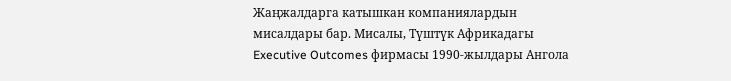Жаңжалдарга катышкан компаниялардын мисалдары бар. Мисалы, Түштүк Африкадагы Executive Outcomes фирмасы 1990-жылдары Ангола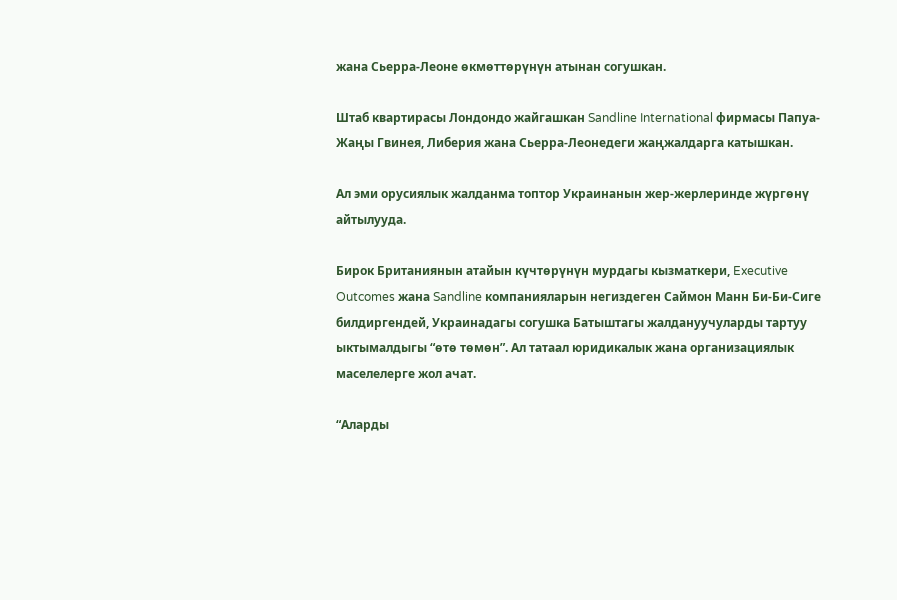жана Сьерра-Леоне өкмөттөрүнүн атынан согушкан.

Штаб квартирасы Лондондо жайгашкан Sandline International фирмасы Папуа-Жаңы Гвинея, Либерия жана Сьерра-Леонедеги жаңжалдарга катышкан.

Ал эми орусиялык жалданма топтор Украинанын жер-жерлеринде жүргөнү айтылууда.

Бирок Британиянын атайын күчтөрүнүн мурдагы кызматкери, Executive Outcomes жана Sandline компанияларын негиздеген Саймон Манн Би-Би-Сиге билдиргендей, Украинадагы согушка Батыштагы жалдануучуларды тартуу ыктымалдыгы “өтө төмөн”. Ал татаал юридикалык жана организациялык маселелерге жол ачат.

“Аларды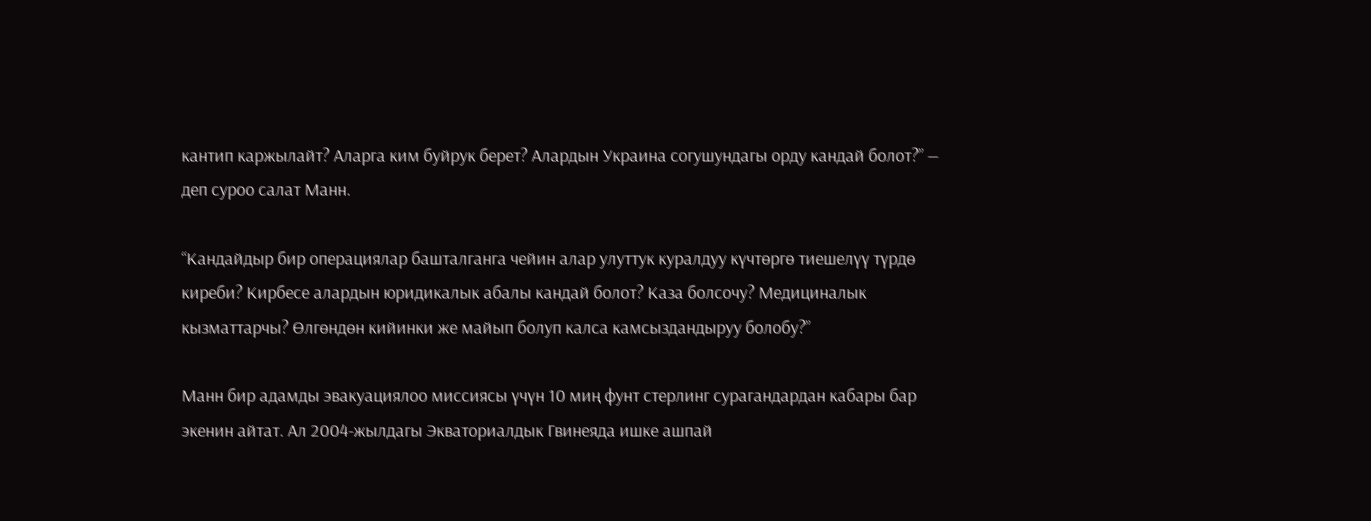кантип каржылайт? Аларга ким буйрук берет? Алардын Украина согушундагы орду кандай болот?” — деп суроо салат Манн.

“Кандайдыр бир операциялар башталганга чейин алар улуттук куралдуу күчтөргө тиешелүү түрдө киреби? Кирбесе алардын юридикалык абалы кандай болот? Каза болсочу? Медициналык кызматтарчы? Өлгөндөн кийинки же майып болуп калса камсыздандыруу болобу?”

Манн бир адамды эвакуациялоо миссиясы үчүн 10 миң фунт стерлинг сурагандардан кабары бар экенин айтат. Ал 2004-жылдагы Экваториалдык Гвинеяда ишке ашпай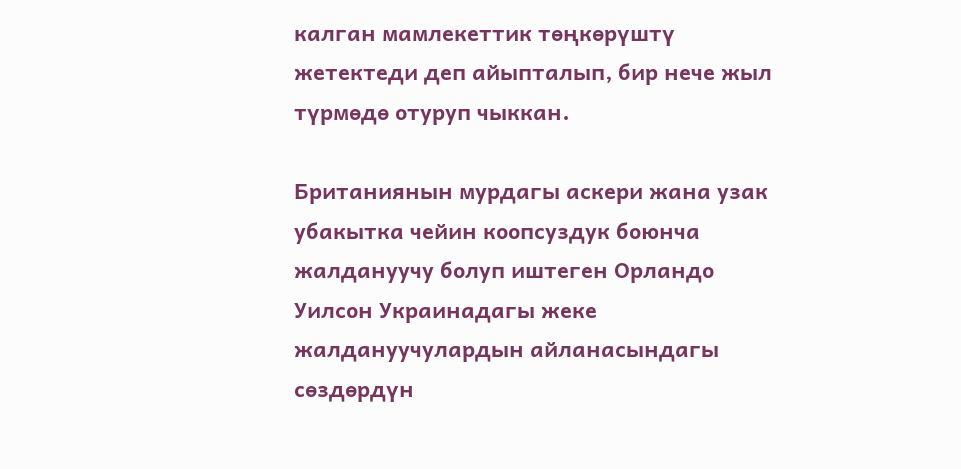калган мамлекеттик төңкөрүштү жетектеди деп айыпталып, бир нече жыл түрмөдө отуруп чыккан.

Британиянын мурдагы аскери жана узак убакытка чейин коопсуздук боюнча жалдануучу болуп иштеген Орландо Уилсон Украинадагы жеке жалдануучулардын айланасындагы сөздөрдүн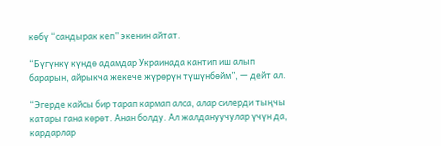көбү “сандырак кеп” экенин айтат.

“Бүгүнкү күндө адамдар Украинада кантип иш алып барарын, айрыкча жекече жүрөрүн түшүнбөйм”, — дейт ал.

“Эгерде кайсы бир тарап кармап алса, алар силерди тыңчы катары гана көрөт. Анан болду. Ал жалдануучулар үчүн да, кардарлар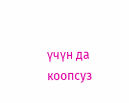үчүн да коопсуз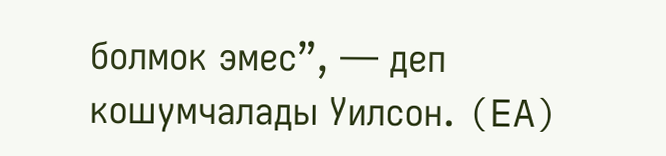болмок эмес”, — деп кошумчалады Уилсон. (EA)